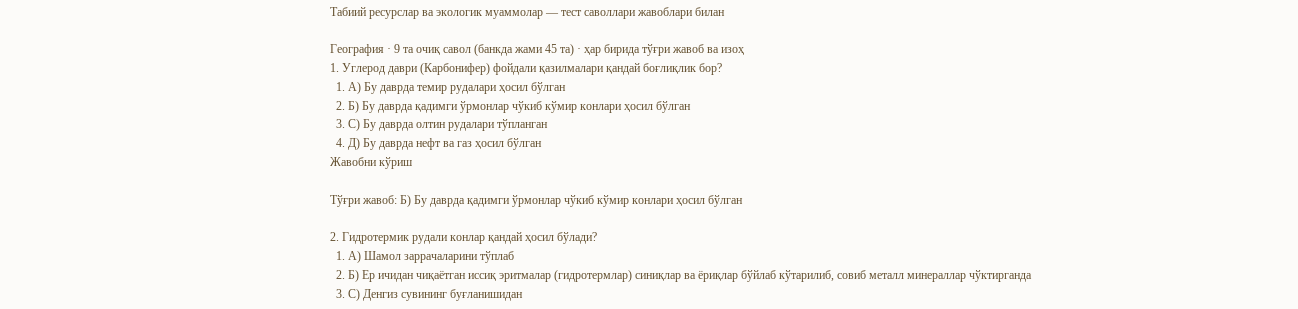Табиий ресурслар ва экологик муаммолар — тест саволлари жавоблари билан

География · 9 та очиқ савол (банкда жами 45 та) · ҳар бирида тўғри жавоб ва изоҳ
1. Углерод даври (Карбонифер) фойдали қазилмалари қандай боғлиқлик бор?
  1. А) Бу даврда темир рудалари ҳосил бўлган
  2. Б) Бу даврда қадимги ўрмонлар чўкиб кўмир конлари ҳосил бўлган
  3. С) Бу даврда олтин рудалари тўпланган
  4. Д) Бу даврда нефт ва газ ҳосил бўлган
Жавобни кўриш

Тўғри жавоб: Б) Бу даврда қадимги ўрмонлар чўкиб кўмир конлари ҳосил бўлган

2. Гидротермик рудали конлар қандай ҳосил бўлади?
  1. А) Шамол заррачаларини тўплаб
  2. Б) Ер ичидан чиқаётган иссиқ эритмалар (гидротермлар) синиқлар ва ёриқлар бўйлаб кўтарилиб, совиб металл минераллар чўктирганда
  3. С) Денгиз сувининг буғланишидан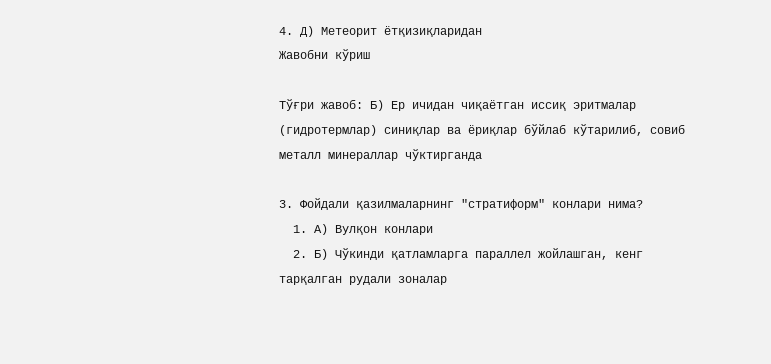4. Д) Метеорит ётқизиқларидан
Жавобни кўриш

Тўғри жавоб: Б) Ер ичидан чиқаётган иссиқ эритмалар (гидротермлар) синиқлар ва ёриқлар бўйлаб кўтарилиб, совиб металл минераллар чўктирганда

3. Фойдали қазилмаларнинг "стратиформ" конлари нима?
  1. А) Вулқон конлари
  2. Б) Чўкинди қатламларга параллел жойлашган, кенг тарқалган рудали зоналар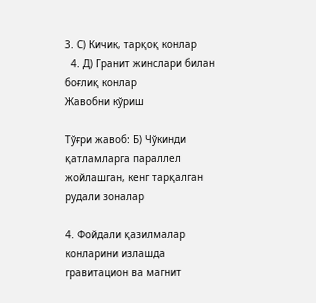3. С) Кичик, тарқоқ конлар
  4. Д) Гранит жинслари билан боғлиқ конлар
Жавобни кўриш

Тўғри жавоб: Б) Чўкинди қатламларга параллел жойлашган, кенг тарқалган рудали зоналар

4. Фойдали қазилмалар конларини излашда гравитацион ва магнит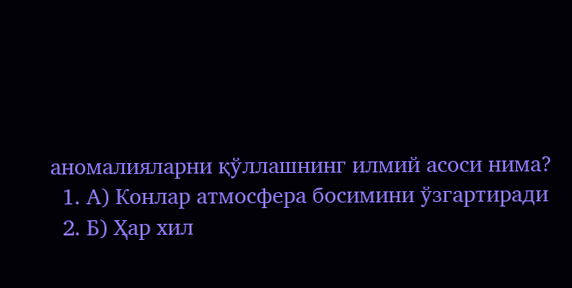аномалияларни қўллашнинг илмий асоси нима?
  1. А) Конлар атмосфера босимини ўзгартиради
  2. Б) Ҳар хил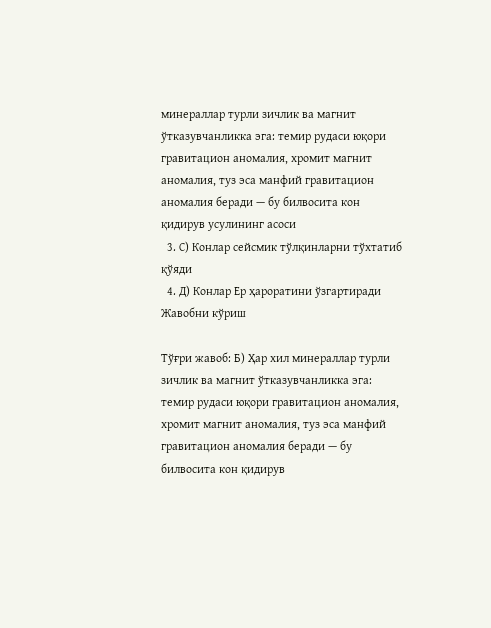минераллар турли зичлик ва магнит ўтказувчанликка эга: темир рудаси юқори гравитацион аномалия, хромит магнит аномалия, туз эса манфий гравитацион аномалия беради — бу билвосита кон қидирув усулининг асоси
  3. С) Конлар сейсмик тўлқинларни тўхтатиб қўяди
  4. Д) Конлар Ер ҳароратини ўзгартиради
Жавобни кўриш

Тўғри жавоб: Б) Ҳар хил минераллар турли зичлик ва магнит ўтказувчанликка эга: темир рудаси юқори гравитацион аномалия, хромит магнит аномалия, туз эса манфий гравитацион аномалия беради — бу билвосита кон қидирув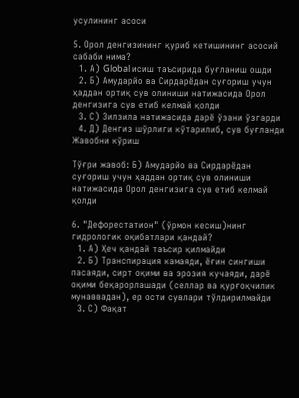усулининг асоси

5. Орол денгизининг қуриб кетишининг асосий сабаби нима?
  1. А) Global исиш таъсирида буғланиш ошди
  2. Б) Амударйо ва Сирдарёдан суғориш учун ҳаддан ортиқ сув олиниши натижасида Орол денгизига сув етиб келмай қолди
  3. С) Зилзила натижасида дарё ўзани ўзгарди
  4. Д) Денгиз шўрлиги кўтарилиб, сув буғланди
Жавобни кўриш

Тўғри жавоб: Б) Амударйо ва Сирдарёдан суғориш учун ҳаддан ортиқ сув олиниши натижасида Орол денгизига сув етиб келмай қолди

6. "Дефорестатион" (ўрмон кесиш)нинг гидрологик оқибатлари қандай?
  1. А) Ҳеч қандай таъсир қилмайди
  2. Б) Транспирация камаяди, ёғин сингиши пасаяди, сирт оқими ва эрозия кучаяди, дарё оқими беқарорлашади (селлар ва қурғоқчилик мунаввадан), ер ости сувлари тўлдирилмайди
  3. С) Фақат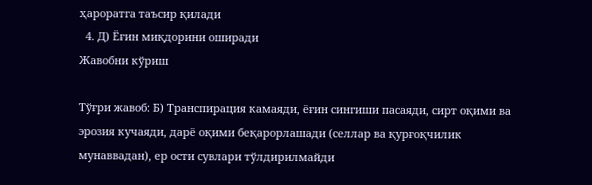ҳароратга таъсир қилади
  4. Д) Ёғин миқдорини оширади
Жавобни кўриш

Тўғри жавоб: Б) Транспирация камаяди, ёғин сингиши пасаяди, сирт оқими ва эрозия кучаяди, дарё оқими беқарорлашади (селлар ва қурғоқчилик мунаввадан), ер ости сувлари тўлдирилмайди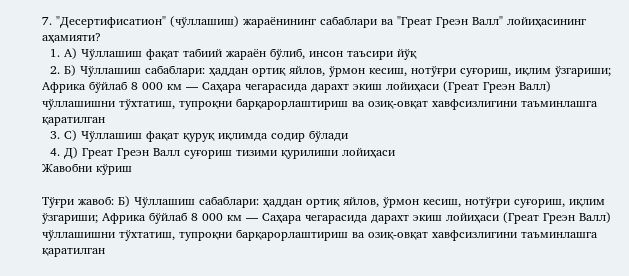7. "Десертифисатион" (чўллашиш) жараёнининг сабаблари ва "Греат Греэн Валл" лойиҳасининг аҳамияти?
  1. А) Чўллашиш фақат табиий жараён бўлиб, инсон таъсири йўқ
  2. Б) Чўллашиш сабаблари: ҳаддан ортиқ яйлов, ўрмон кесиш, нотўғри суғориш, иқлим ўзгариши; Африка бўйлаб 8 000 км — Саҳара чегарасида дарахт экиш лойиҳаси (Греат Греэн Валл) чўллашишни тўхтатиш, тупроқни барқарорлаштириш ва озиқ-овқат хавфсизлигини таъминлашга қаратилган
  3. С) Чўллашиш фақат қуруқ иқлимда содир бўлади
  4. Д) Греат Греэн Валл суғориш тизими қурилиши лойиҳаси
Жавобни кўриш

Тўғри жавоб: Б) Чўллашиш сабаблари: ҳаддан ортиқ яйлов, ўрмон кесиш, нотўғри суғориш, иқлим ўзгариши; Африка бўйлаб 8 000 км — Саҳара чегарасида дарахт экиш лойиҳаси (Греат Греэн Валл) чўллашишни тўхтатиш, тупроқни барқарорлаштириш ва озиқ-овқат хавфсизлигини таъминлашга қаратилган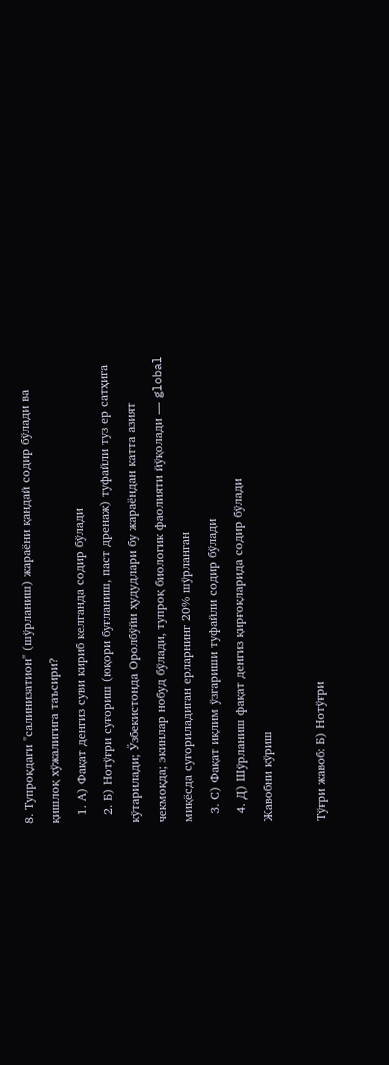8. Тупроқдаги "салинизатион" (шўрланиш) жараёни қандай содир бўлади ва қишлоқ хўжалигига таъсири?
  1. А) Фақат денгиз суви кириб келганда содир бўлади
  2. Б) Нотўғри суғориш (юқори буғланиш, паст дренаж) туфайли туз ер сатҳига кўтарилади; Ўзбекистонда Оролбўйи ҳудудлари бу жараёндан катта азият чекмоқда; экинлар нобуд бўлади, тупроқ биологик фаолияти йўқолади — global миқёсда суғориладиган ерларнинг 20% шўрланган
  3. С) Фақат иқлим ўзгариши туфайли содир бўлади
  4. Д) Шўрланиш фақат денгиз қирғоқларида содир бўлади
Жавобни кўриш

Тўғри жавоб: Б) Нотўғри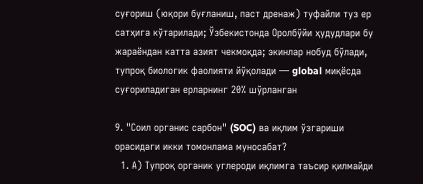суғориш (юқори буғланиш, паст дренаж) туфайли туз ер сатҳига кўтарилади; Ўзбекистонда Оролбўйи ҳудудлари бу жараёндан катта азият чекмоқда; экинлар нобуд бўлади, тупроқ биологик фаолияти йўқолади — global миқёсда суғориладиган ерларнинг 20% шўрланган

9. "Соил органис сарбон" (SOC) ва иқлим ўзгариши орасидаги икки томонлама муносабат?
  1. А) Тупроқ органик углероди иқлимга таъсир қилмайди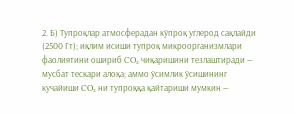2. Б) Тупроқлар атмосферадан кўпроқ углерод сақлайди (2500 Гт); иқлим исиши тупроқ микроорганизмлари фаолиятини ошириб CO₂ чиқаришини тезлаштиради — мусбат тескари алоқа; аммо ўсимлик ўсишининг кучайиши CO₂ ни тупроққа қайтариши мумкин —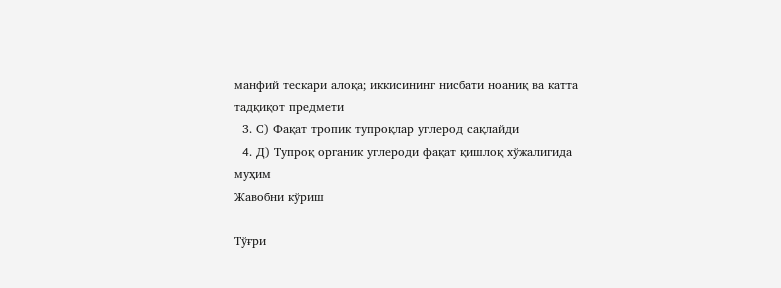манфий тескари алоқа; иккисининг нисбати ноаниқ ва катта тадқиқот предмети
  3. С) Фақат тропик тупроқлар углерод сақлайди
  4. Д) Тупроқ органик углероди фақат қишлоқ хўжалигида муҳим
Жавобни кўриш

Тўғри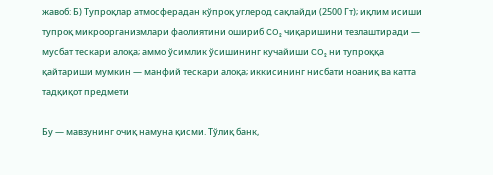жавоб: Б) Тупроқлар атмосферадан кўпроқ углерод сақлайди (2500 Гт); иқлим исиши тупроқ микроорганизмлари фаолиятини ошириб CO₂ чиқаришини тезлаштиради — мусбат тескари алоқа; аммо ўсимлик ўсишининг кучайиши CO₂ ни тупроққа қайтариши мумкин — манфий тескари алоқа; иккисининг нисбати ноаниқ ва катта тадқиқот предмети

Бу — мавзунинг очиқ намуна қисми. Тўлиқ банк,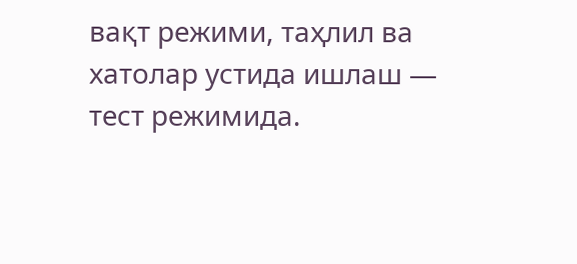вақт режими, таҳлил ва хатолар устида ишлаш — тест режимида.